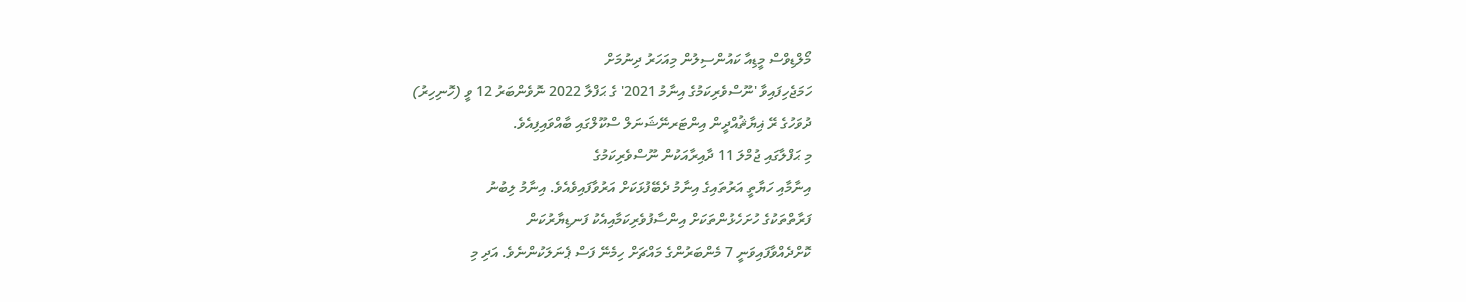މޯލްޑިވްސް މީޑިއާ ކައުންސިލުން މިއަހަރު ދިނުމަށް
ހަމަޖެހިފައިވާ 'ނޫސްވެރިކަމުގެ އިނާމު 2021' ގެ ޙަފްލާ 2022 ނޮވެންބަރު 12 ވީ (ހޮނިހިރު)
ދުވަހުގެ ރޭ ޣިޔާޘުއްދީން އިންޓަރނޭޝަނަލް ސްކޫލްގައި ބާއްވައިފިއެވެ.
މި ޙަފްލާގައި ޖުމްލަ 11 ދާއިރާއަކުން ނޫސްވެރިކަމުގެ
އިނާމާއި ހަޔާތީ އަރުތައިގެ އިނާމު ދެބޭފުޅަކަށް އަރުވާފައިވެއެވެ. އިނާމު ލިބުނު
ފަރާތްތަކުގެ ހުށަހެޅުންތަކަށް އިންސާފުވެރިކަމާއިއެކު ފަނޑިޔާރުކަން
ކޮށްދެއްވާފައިވަނީ 7 މެންބަރުންގެ މައްޗަށް ހިމެނޭ ފަސް ޕެނަލަކުންނެވެ. އަދި މި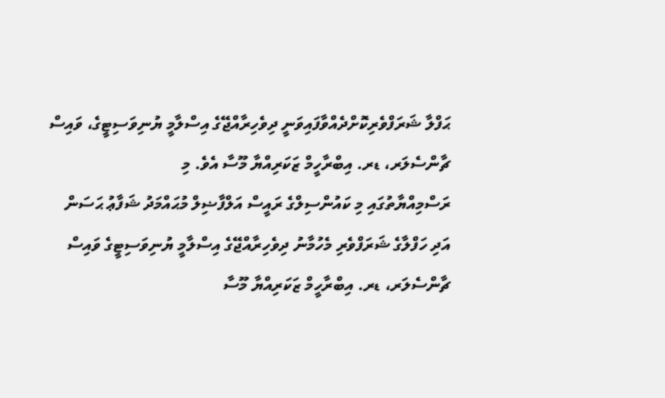ޙަފްލާ ޝަރަފްވެރިކޮށްދެއްވާފައިވަނީ ދިވެހިރާއްޖޭގެ އިސްލާމީ ޔުނިވަސިޓީގެ، ވައިސް
ޗާންސެލަރ، ޑރ. އިބްރާހީމް ޒަކަރިއްޔާ މޫސާ އެވެ. މި
ރަސްމިއްޔާތުގައި މި ކައުންސިލްގެ ރައީސް އަލްފާޟިލް މުޙައްމަދު ޝަފާޢު ޙަސަން
އަދި ހަފްލާގެ ޝަރަފްވެރި މެހުމާނު ދިވެހިރާއްޖޭގެ އިސްލާމީ ޔުނިވަސިޓީގެ ވައިސް
ޗާންސެލަރ، ޑރ. އިބްރާހީމް ޒަކަރިއްޔާ މޫސާ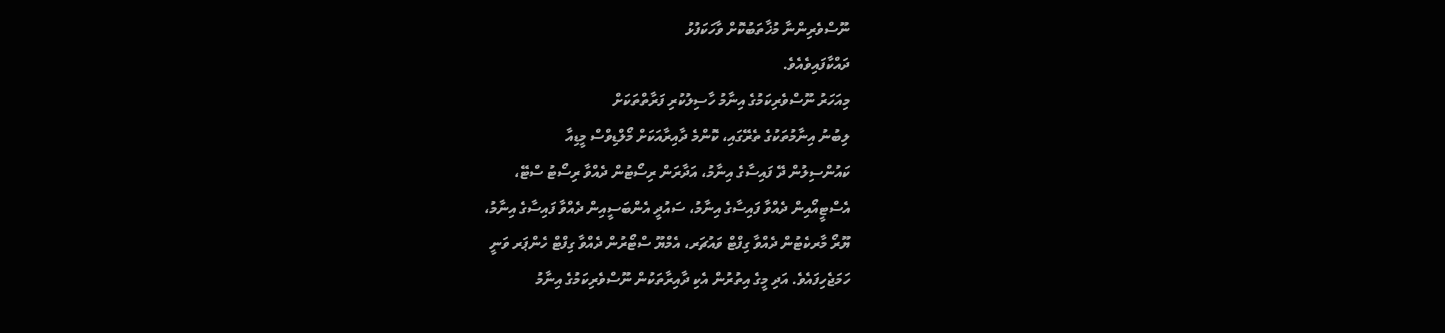ނޫސްވެރިންނާ މުޚާތަބުކޮށް ވާހަކަފުޅު
ދައްކާފައިވެއެވެ.
މިއަހަރު ނޫސްވެރިކަމުގެ އިނާމު ހާސިލުކުރި ފަރާތްތަކަށް
ލިބުނު އިނާމުތަކުގެ ތެރޭގައި، ކޮންމެ ދާއިރާއަކަށް މޯލްޑިވްސް މީޑިއާ
ކައުންސިލުން ދޭ ފައިސާގެ އިނާމު، އަދާރަން ރިސޯޓުން ދެއްވާ ރިސޯޓު ސްޓޭ،
އެސްޓީއޯއިން ދެއްވާ ފައިސާގެ އިނާމު، ސައުދީ އެންބަސީއިން ދެއްވާ ފައިސާގެ އިނާމު،
ޔޫރޯ މާރކެޓުން ދެއްވާ ގިފްޓް ވައުޗަރ، އެމްޔޫ ސްޓޯރުން ދެއްވާ ގިފްޓް ހެންޕަރ ވަނީ
ހަމަޖެހިފައެވެ. އަދި މީގެ އިތުރުން އެކި ދާއިރާތަކުން ނޫސްވެރިކަމުގެ އިނާމު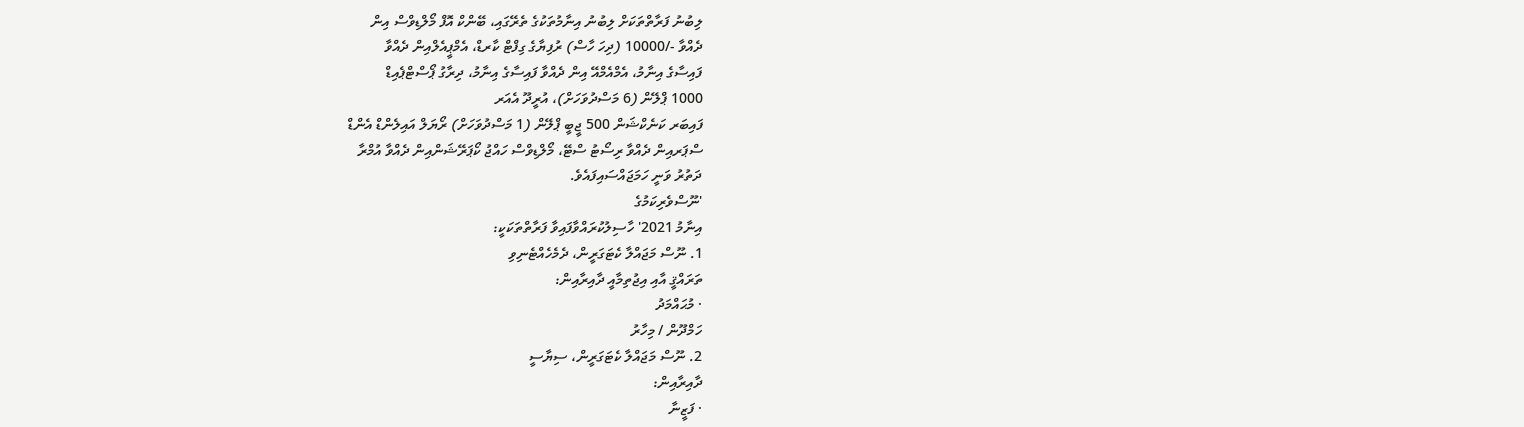ލިބުނު ފަރާތްތަކަށް ލިބުނު އިނާމުތަކުގެ ތެރޭގައި، ބޭންކް އޮފް މޯލްޑިވްސް އިން
ދެއްވާ -/10000 (ދިހަ ހާސް) ރުފިޔާގެ ގިފްޓް ކާރޑް، އެމްޕީއެލްއިން ދެއްވާ
ފައިސާގެ އިނާމު، އެމްއެމްއޭ އިން ދެއްވާ ފައިސާގެ އިނާމު، ދިރާގު ޕޯސްޓްޕެއިޑް
1000 ޕްލޭން (6 މަސްދުވަހަށް)، އުރީދޫ އެއަރ
ފައިބަރ ކަނެކްޝަން 500 ޖީބީ ޕްލޭން (1 މަސްދުވަހަށް) ރޯޔަލް އައިލެންޑް އެންޑް
ސްޕަރއިން ދެއްވާ ރިސޯޓު ސްޓޭ، މޯލްޑިވްސް ހައްޖު ކޯޕަރޭޝަންއިން ދެއްވާ އުމްރާ
ދަތުރު ވަނީ ހަމަޖައްސައިފައެވެ.
'ނޫސްވެރިކަމުގެ
އިނާމު 2021' ހާސިލުކުރައްވާފައިވާ ފަރާތްތަކަކީ:
1. ނޫސް މަޖައްލާ ކެޓަގަރީން، ދެމެހެއްޓެނިވި
ތަރައްޤީ އާއި އިޖުތިމާއީ ދާއިރާއިން:
· މުޙައްމަދު
ހަމްދޫން / މިހާރު
2. ނޫސް މަޖައްލާ ކެޓަގަރީން، ސިޔާސީ
ދާއިރާއިން:
· ފަޒީނާ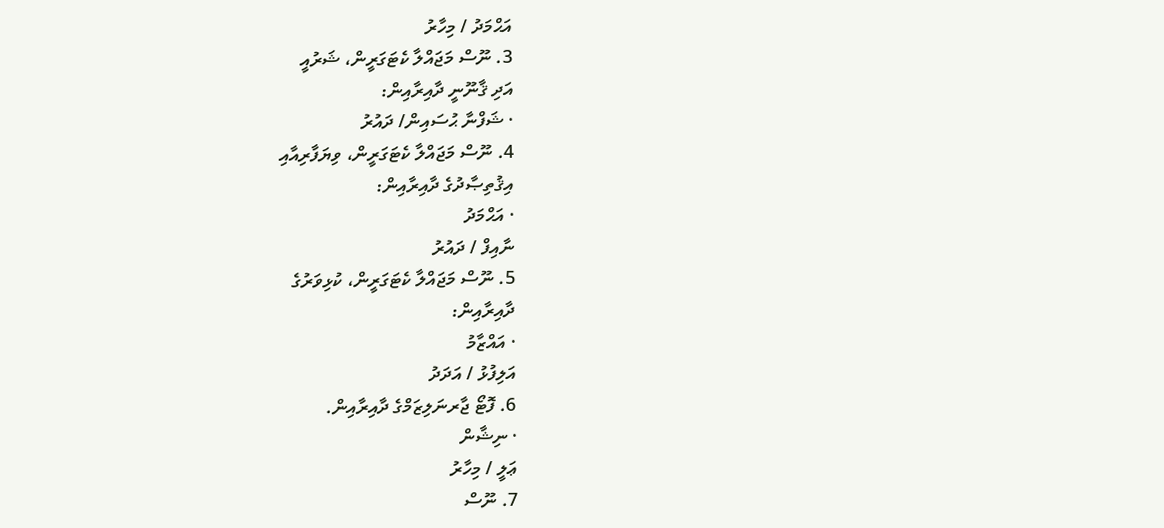އަޙްމަދު / މިހާރު
3. ނޫސް މަޖައްލާ ކެޓަގަރީން، ޝަރުއީ
އަދި ޤާނޫނީ ދާއިރާއިން:
· ޝަފްނާ ޙުސައިން/ ދައުރު
4. ނޫސް މަޖައްލާ ކެޓަގަރީން، ވިޔަފާރިއާއި
އިޤުތިޞާދުގެ ދާއިރާއިން:
· އަޙްމަދު
ނާއިފް / ދައުރު
5. ނޫސް މަޖައްލާ ކެޓަގަރީން، ކުޅިވަރުގެ
ދާއިރާއިން:
· އައްޒާމު
އަލިފުޅު / އަދަދު
6. ފޮޓޯ ޖާރނަލިޒަމްގެ ދާއިރާއިން.
· ނިޝާން
ޢަލީ / މިހާރު
7. ނޫސް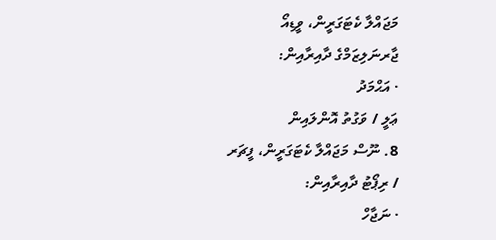މަޖައްލާ ކެޓަގަރީން، ވީޑިއޯ
ޖާރނަލިޒަމްގެ ދާއިރާއިން:
· އަޙްމަދު
ޢަލީ / ވަގުތު އޮންލައިން
8. ނޫސް މަޖައްލާ ކެޓަގަރީން، ފީޗަރ
/ ރިޕޯޓު ދާއިރާއިން:
· ނަޖާހް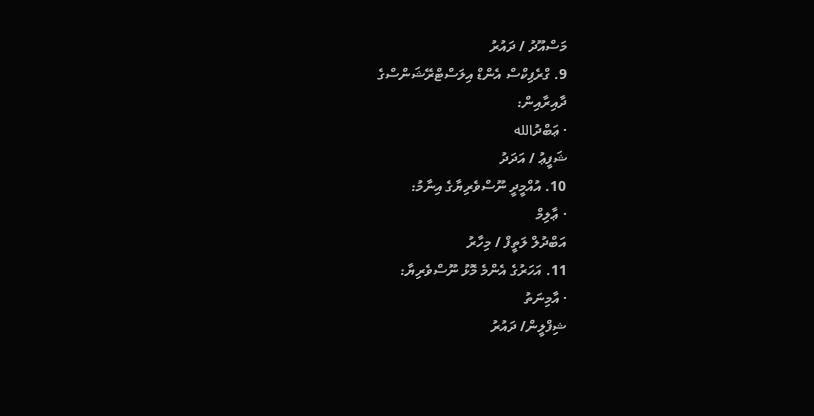މަސްއޫދު / ދައުރު
9. ގްރެފިކްސް އެންޑް އިލަސްޓްރޭޝަންސްގެ
ދާއިރާއިން:
· ޢަބްދުالله
ޝަފީޢު / އަދަދު
10. އުއްމީދީ ނޫސްވެރިޔާގެ އިނާމު:
· ޢާލިމް
އަބްދުލް ލަތީފް / މިހާރު
11. އަހަރުގެ އެންމެ މޮޅު ނޫސްވެރިޔާ:
· އާމިނަތު
ޝިފްލީން/ ދައުރު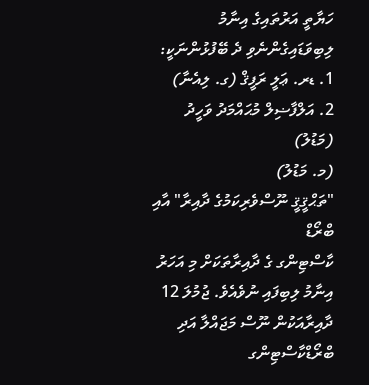ހަޔާތީ އަރުތައިގެ އިނާމު
ލިބިވަޑައިގެންނެވި ދެ ބޭފުޅުންނަކީ:
1. ޑރ. ޢަލީ ރަފީޤް (ގ. ލިއެނާ)
2. އަލްފާޟިލް މުޙައްމަދު ވަހީދު (މަޑުލު)
(މ. މަޑުލު)
"ތަޙްޤީޤީ ނޫސްވެރިކަމުގެ ދާއިރާ" އާއި ބްރޯޑް
ކާސްޓިންގ ގެ ދާއިރާތަކަށް މި އަހަރު އިނާމު ލިބިފައި ނުވެއެވެ. ޖުމުލަ 12
ދާއިރާއަކުން ނޫސް މަޖައްލާ އަދި ބްރޯޑްކާސްޓިންގ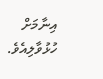އިނާމަށް ހުޅުވާލިއެވެ.